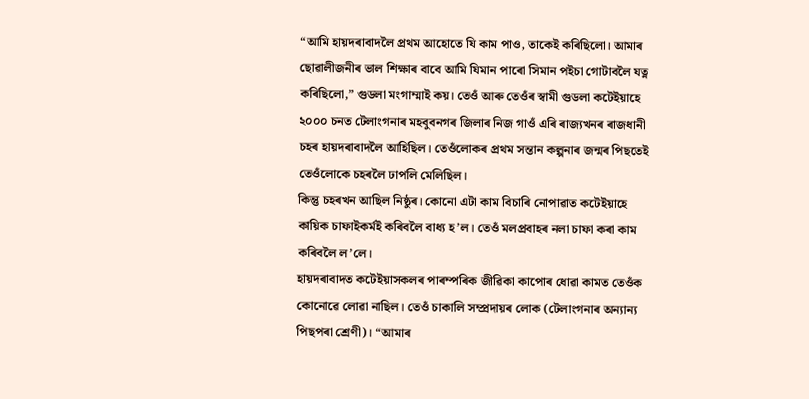“আমি হায়দৰাবাদলৈ প্ৰথম আহোতে যি কাম পাও, তাকেই কৰিছিলো। আমাৰ ছোৱালীজনীৰ ভাল শিক্ষাৰ বাবে আমি যিমান পাৰো সিমান পইচা গোটাবলৈ যত্ন কৰিছিলো,” গুডলা মংগাম্মাই কয়। তেওঁ আৰু তেওঁৰ স্বামী গুডলা কটেইয়াহে ২০০০ চনত টেলাংগনাৰ মহবুবনগৰ জিলাৰ নিজ গাওঁ এৰি ৰাজ্যখনৰ ৰাজধানী চহৰ হায়দৰাবাদলৈ আহিছিল। তেওঁলোকৰ প্ৰথম সন্তান কল্পনাৰ জন্মৰ পিছতেই তেওঁলোকে চহৰলৈ ঢাপলি মেলিছিল।
কিন্তু চহৰখন আছিল নিষ্ঠুৰ। কোনো এটা কাম বিচাৰি নোপাৱাত কটেইয়াহে কায়িক চাফাইকৰ্মই কৰিবলৈ বাধ্য হ’ল। তেওঁ মলপ্ৰবাহৰ নলা চাফা কৰা কাম কৰিবলৈ ল’লে।
হায়দৰাবাদত কটেইয়াসকলৰ পাৰম্পৰিক জীৱিকা কাপোৰ ধোৱা কামত তেওঁক কোনোৱে লোৱা নাছিল। তেওঁ চাকালি সম্প্ৰদায়ৰ লোক (টেলাংগনাৰ অন্যান্য পিছপৰা শ্ৰেণী)। “আমাৰ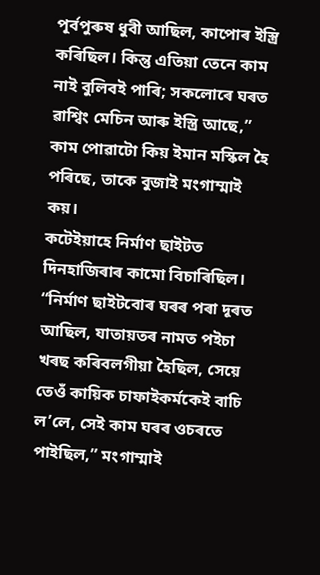পূৰ্বপুৰুষ ধুবী আছিল, কাপোৰ ইস্ত্ৰি কৰিছিল। কিন্তু এতিয়া তেনে কাম নাই বুলিবই পাৰি; সকলোৰে ঘৰত ৱাশ্বিং মেচিন আৰু ইস্ত্ৰি আছে,” কাম পোৱাটো কিয় ইমান মস্কিল হৈ পৰিছে, তাকে বুজাই মংগাম্মাই কয়।
কটেইয়াহে নিৰ্মাণ ছাইটত দিনহাজিৰাৰ কামো বিচাৰিছিল। “নিৰ্মাণ ছাইটবোৰ ঘৰৰ পৰা দূৰত আছিল, যাতায়তৰ নামত পইচা খৰছ কৰিবলগীয়া হৈছিল, সেয়ে তেওঁ কায়িক চাফাইকৰ্মকেই বাচি ল’লে, সেই কাম ঘৰৰ ওচৰতে পাইছিল,” মংগাম্মাই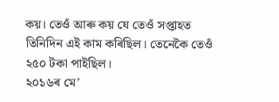কয়। তেওঁ আৰু কয় যে তেওঁ সপ্তাহত তিনিদিন এই কাম কৰিছিল। তেনেকৈ তেওঁ ২৫০ টকা পাইছিল।
২০১৬ৰ মে’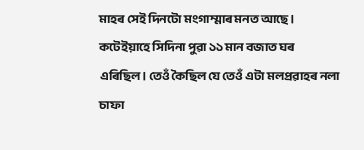মাহৰ সেই দিনটো মংগাম্মাৰ মনত আছে। কটেইয়াহে সিদিনা পুৱা ১১ মান বজাত ঘৰ এৰিছিল। তেওঁ কৈছিল যে তেওঁ এটা মলপ্ৰৱাহৰ নলা চাফা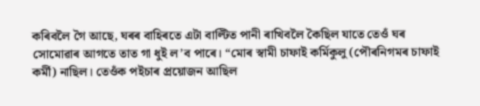কৰিবলৈ গৈ আছে, ঘৰৰ বাহিৰতে এটা বাল্টিত পানী ৰাখিবলৈ কৈছিল যাতে তেওঁ ঘৰ সোমোৱাৰ আগতে তাত গা ধুই ল’ব পাৰে। “মোৰ স্বামী চাফাই কৰ্মিকুলু (পৌৰনিগমৰ চাফাই কৰ্মী) নাছিল। তেওঁক পইচাৰ প্ৰয়োজন আছিল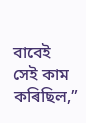বাবেই সেই কাম কৰিছিল,”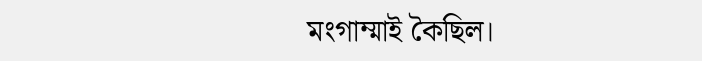মংগাম্মাই কৈছিল।